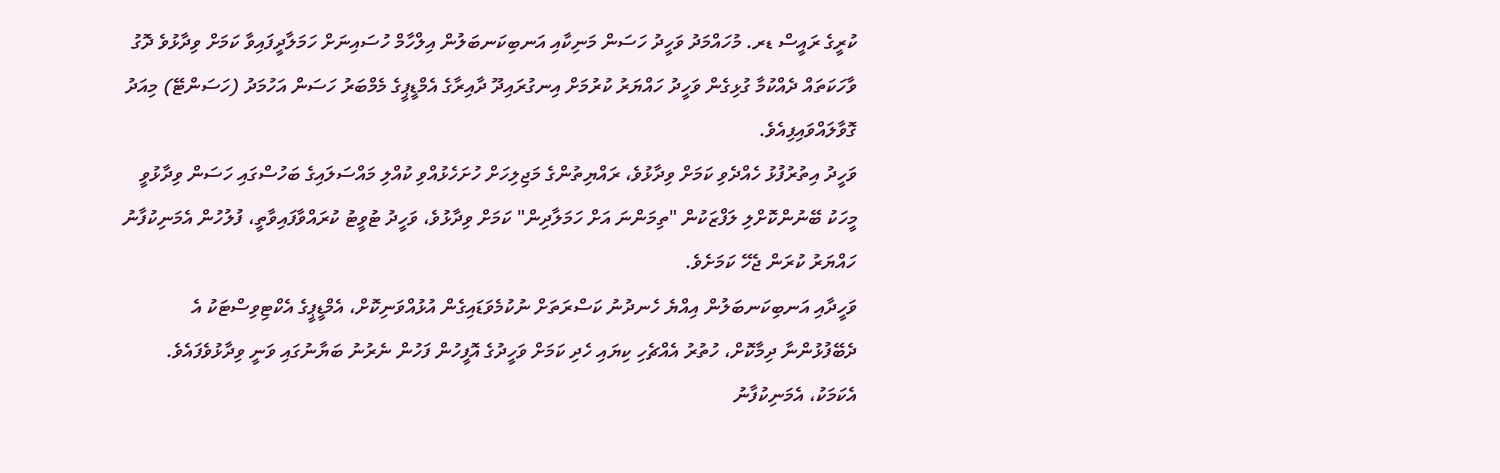ކުރީގެ ރައީސް ޑރ. މުހައްމަދު ވަހީދު ހަސަން މަނިކާއި އަނބިކަނބަލުން އިލްހާމް ހުސައިނަށް ހަމަލާދީފައިވާ ކަމަށް ވިދާޅުވެ ދޮގު ވާހަކަތައް ދެއްކުމާ ގުޅިގެން ވަހީދު ހައްޔަރު ކުރުމަށް އިނގުރައިދޫ ދާއިރާގެ އެމްޑީޕީގެ މެމްބަރު ހަސަން އަހުމަދު (ހަސަންޓޭ) މިއަދު ގޮވާލައްވައިފިއެވެ.
ވަހީދު އިތުރުފުޅު ހެއްދެވި ކަމަށް ވިދާޅުވެ، ރައްޔިތުންގެ މަޖިލިހަށް ހުށަހެޅުއްވި ކުއްލި މައްސަލައިގެ ބަހުސްގައި ހަސަން ވިދާޅުވީ މީހަކު ބޭނުންކޮށްލި ލަފްޒަކުން "ތިމަންނަ އަށް ހަމަލާދިން" ކަމަށް ވިދާޅުވެ، ވަހީދު ޓުވީޓު ކުރައްވާފައިވާތީ، ފުލުހުން އެމަނިކުފާނު ހައްޔަރު ކުރަން ޖެހޭ ކަމަށެވެ.
ވަހީދާއި އަނބިކަނބަލުން އިއްޔެ ހެނދުނު ކަސްރަތަށް ނުކުމެވަޑައިގެން އުޅުއްވަނިކޮށް، އެމްޑީޕީގެ އެކްޓިވިސްޓަކު އެ ދެބޭފުޅުންނާ ދިމާކޮށް، ހުތުރު އެއްޗެހި ކިޔައި ހެދި ކަމަށް ވަހީދުގެ އޮފީހުން ފަހުން ނެރުނު ބަޔާނުގައި ވަނީ ވިދާޅުވެފައެވެ. އެކަމަކު، އެމަނިކުފާނު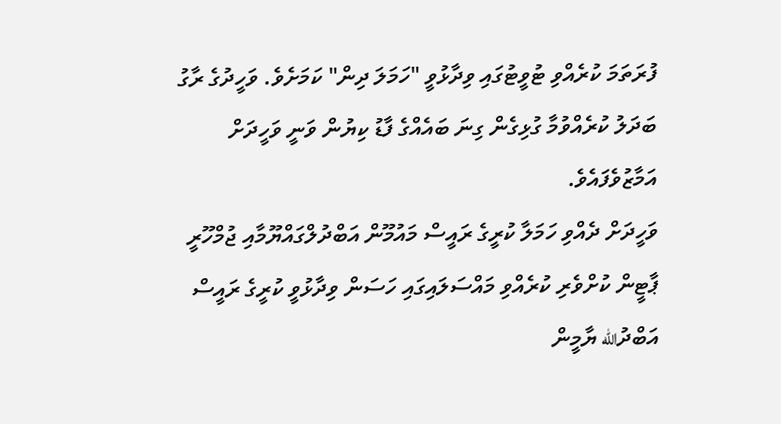ފުރަތަމަ ކުރެއްވި ޓުވީޓުގައި ވިދާޅުވީ "ހަމަލަ ދިން" ކަމަށެވެ. ވަހީދުގެ ރާގު ބަދަލު ކުރެއްވުމާ ގުޅިގެން ގިނަ ބައެއްގެ ފާޑު ކިޔުން ވަނީ ވަހީދަށް އަމާޒުވެފައެވެ.
ވަހީދަށް ދެއްވި ހަމަލާ ކުރީގެ ރައީސް މައުމޫން އަބްދުލްގައްޔޫމާއި ޖުމްހޫރީ ޕާޓީން ކުށްވެރި ކުރެއްވި މައްސަލައިގައި ހަސަން ވިދާޅުވީ ކުރީގެ ރައީސް އަބްދުالله ޔާމީން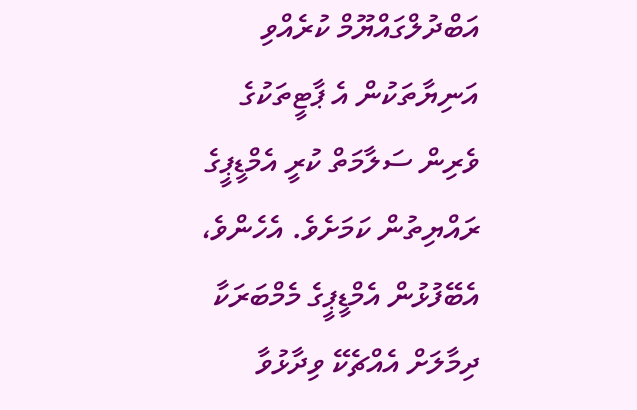އަބްދުލްގައްޔޫމް ކުރެއްވި އަނިޔާތަކުން އެ ޕާޓީތަކުގެ ވެރިން ސަލާމަތް ކުރީ އެމްޑީޕީގެ ރައްޔިތުން ކަމަށެވެ. އެހެންވެ، އެބޭފުޅުން އެމްޑީޕީގެ މެމްބަރަކާ ދިމާލަށް އެއްޗެކޭ ވިދާޅުވާ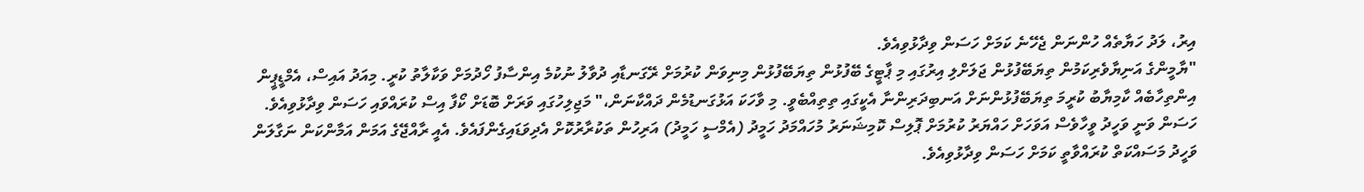އިރު، ލަދު ހަޔާތެއް ހުންނަން ޖެހޭނެ ކަމަށް ހަސަން ވިދާޅުވިއެވެ.
"ޔާމީންގެ އަނިޔާވެރިކަމުން ތިޔަބޭފުޅުން ޖަލަށްލި އިރުގައި މި ޕާޓީގެ ބޭފުޅުން ތިޔަބޭފުޅުން މިނިވަން ކުރުމަށް ރޭގަނޑާއި ދުވާލު ނުކުމެ އިންސާފު ހޯދުމަށް ވަކާލާތު ކުރީ. މިއަދު އައިސް، އެމްޑީޕީން އިންތިހާބެއް ކާމިޔާބު ކުރީމަ ތިޔަބޭފުޅުންނަށް އަނބިދަރިންނާ އެކީގައި ތިތިއްބެވީ. މި ވާހަކަ އަޅުގަނޑުމެން ދައްކާނަން،" މަޖިލިހުގައި ވަރަށް ބޮޑަށް ކޯފާ އިސް ކުރައްވައި ހަސަން ވިދާޅުވިއެވެ.
ހަސަން ވަނީ ވަހީދު ވީހާވެސް އަވަހަށް ހައްޔަރު ކުރުމަށް ޕޮލިސް ކޮމިޝަނަރު މުހައްމަދު ހަމީދު (އެމްސީ ހަމީދު) އަރިހުން ތަކުރާރުކޮށް އެދިވަޑައިގެންފައެވެ. އެއީ ރާއްޖޭގެ އަމަން އަމާންކަން ނަގާލަން ވަހީދު މަސައްކަތް ކުރައްވާތީ ކަމަށް ހަސަން ވިދާޅުވިއެވެ.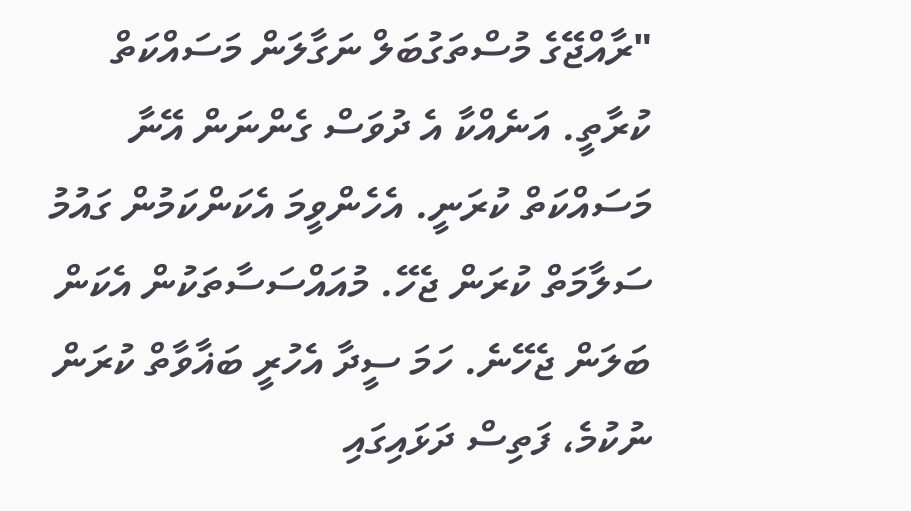"ރާއްޖޭގެ މުސްތަގުބަލް ނަގާލަން މަސައްކަތް ކުރާތީ. އަނެއްކާ އެ ދުވަސް ގެންނަން އޭނާ މަސައްކަތް ކުރަނީ. އެހެންވީމަ އެކަންކަމުން ގައުމު ސަލާމަތް ކުރަން ޖެހޭ. މުއައްސަސާތަކުން އެކަން ބަލަން ޖެހޭނެ. ހަމަ ސީދާ އެހުރީ ބަޣާވާތް ކުރަން ނުކުމެ، ފަތިސް ދަޅައިގައި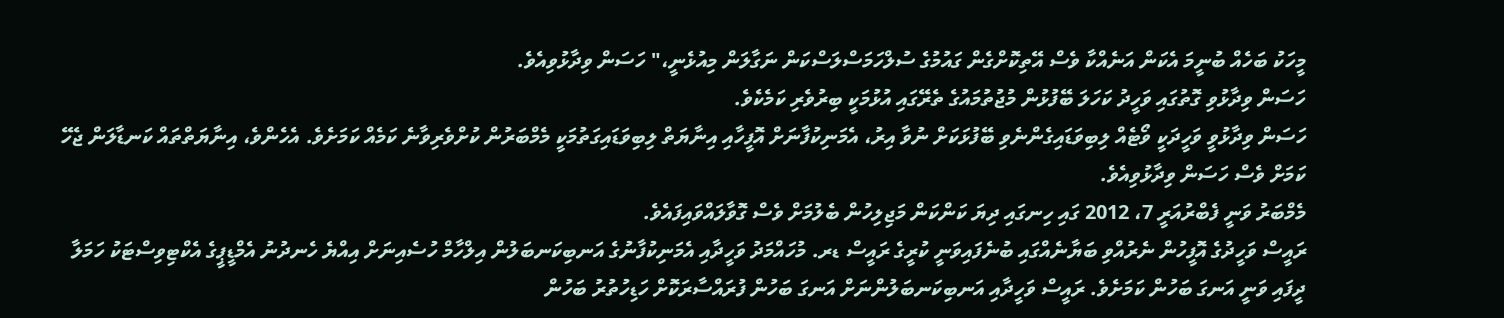މީހަކު ބަހެއް ބުނީމަ އެކަން އަނެއްކާ ވެސް އޭތިކޮށްގެން ގައުމުގެ ސުލްހަމަސްލަސްކަން ނަގާލަން މިއުޅެނީ،" ހަސަން ވިދާޅުވިއެވެ.
ހަސަން ވިދާޅުވި ގޮތުގައި ވަހީދު ކަހަލަ ބޭފުޅުން މުޖުތުމައުގެ ތެރޭގައި އުޅުމަކީ ބިރުވެރި ކަމެކެވެ.
ހަސަން ވިދާޅުވީ ވަހީދަކީ ވޯޓެއް ލިބިވަޑައިގެންނެވި ބޭފުޅަކަށް ނުވާ އިރު، އެމަނިކުފާނަށް އޮފީހާއި އިނާޔަތް ލިބިވަޑައިގަތުމަކީ މެމްބަރުން ކުށްވެރިވާނެ ކަމެއް ކަމަށެވެ. އެހެންވެ، އިނާޔަތްތައް ކަނޑާލަން ޖެހޭ ކަމަށް ވެސް ހަސަން ވިދާޅުވިއެވެ.
މެމްބަރު ވަނީ ފެބްރުއަރީ 7، 2012 ގައި ހިނގައި ދިޔަ ކަންކަން މަޖިލިހުން ބެލުމަށް ވެސް ގޮވާލައްވައިފައެވެ.
ރައީސް ވަހީދުގެ އޮފީހުން ނެރުއްވި ބަޔާނެއްގައި ބުނެފައިވަނީ ކުރީގެ ރައީސް ޑރ. މުހައްމަދު ވަހީދާއި އެމަނިކުފާނުގެ އަނބިކަނބަލުން އިލްހާމް ހުސެއިނަށް އިއްޔެ ހެނދުނު އެމްޑީޕީގެ އެކްޓިވިސްޓަކު ހަމަލާ ދީފައި ވަނީ އަނގަ ބަހުން ކަމަށެވެ. ރައީސް ވަހީދާއި އަނބިކަނބަލުންނަށް އަނގަ ބަހުން ފުރައްސާރަކޮށް ހަޑިހުތުރު ބަހުން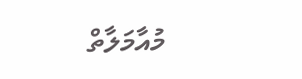މުއާމަލާތް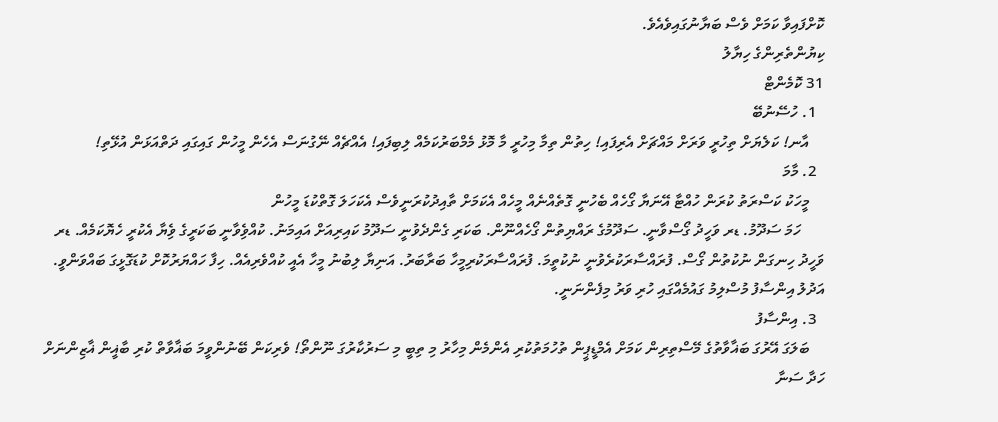ކޮށްފައިވާ ކަމަށް ވެސް ބަޔާނުގައިވެއެވެ.
ކިޔުންތެރިންގެ ހިޔާލު
31 ކޮމެންޓް
  1. ހުސޭނުބޭ
    އާނ! ކަލެޔަށް ތިހުރީ ވަރަށް މައްޗަށް އެރިފައި! ހިތުން ތިމާ މިހުރީ މާ މޮޅު މެމްބަރުކަމެއް ލިބިފައި! އެއްޗެއް ނޭގުނަސް އެހެން މީހުން ގައިގައި ދަތްއަޅަން އުޅޭތި!
  2. މާމަ
    މީހަކު ކަސްރަތު ކުރަން ހުއްޓާ އޭނަޔާ ގޯހެއް ބެހުނީ ގޮތެއްނެއް މީހެއް އެކަމަށް ތާއިދުކުރަނީވެސް އެކަހަލަ ގޮތްކުޑަ މީހުން
      ހަމަ ސަދޫމު. ޑރ ވަހީދު ގޯސްވާނީ. ސަދޫމުގެ ރައްޔިތުން ގޯހެއްނޫން. ބަކަރި ގެންދެވުނީ ސަދޫމު ކައިރިއަށް އައިމަނު. ކުއްވެިވާނީ ބަކަރީގެ ވެިޔާ އެކުރީ ހެޔޮކަމެއް. ޑރ ވަހީދު ހިނގަން ނުކުތުން ގޯސް. ފުރައްސާރަކުރެވުނީ ނުކުތީމަ. ފުރައްސާރަކުރިމީހާ ބަރާބަރު. އަނިޔާ ލިބުނު މީހާ އެއީ ކުއްވެރިއެއް. ހިފާ ހައްޔަރުކޮށް ކުޑަގޮޅީގަ ބައްވަންވީ. އަދުލު އިންސާފު މުސްލިމު ގައުމެއްގައި ހުރި ވަރު މިފެންނަނީ.
  3. އިންސާފު
    ބަލަގަ އޭރުގަ ބަޣާވާތުގެ މޭސްތިރިން ކަމަށް އެމްޑީޕީން ތުހުމަތުކުރި އެންމެން މިހާރު މި ތިބީ މި ސަރުކާރުގަ ނޫންތޯ! ވެރިކަން ބޭނުންވީމަ ބަޣާވާތް ކުރި ބާޣީން ޣާޒިންނަށް ހަދާ ސަނާ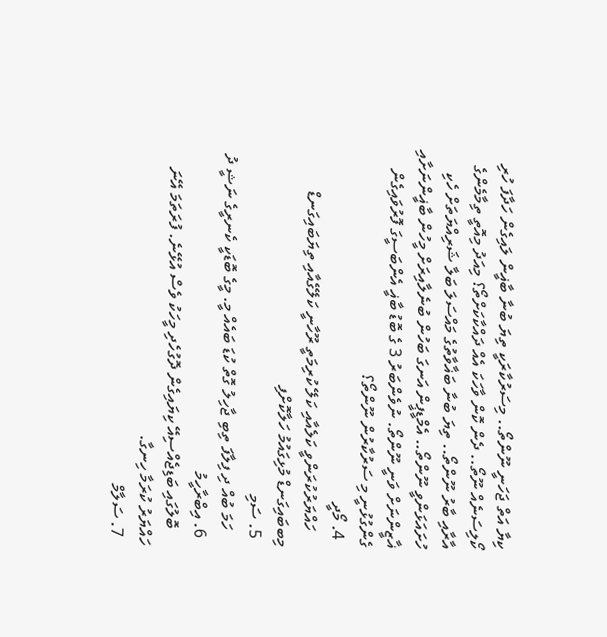ކިޔާ އަތް ޖަހަނީ ނޫންތޯ.. މިސަރުކާރަކީ ތިޔަ ބުނާ ބާޣީން ލައިގެން ހަދާފަ ހުރި ކޯލިސަނެއް ނޫތޯ.. ދެން ކޮން ވާހަކަ އެއް ދައްކާކަށްތޯ؟ މިއަދު މިއޮތީ ތިމާމެންގެ އާރާއި ބާރު ނޫންތޯ.. ތިޔަ ބުނާ ބަޣާވާތުގެ މައްސަލަ ބަލާ ޝަރިއްޔަތަށް ހެކި ހުށައަޅަންވީ ނޫންތޯ.. އެމްޑީޕީން އަނގަ ބަހުން ބުނެލާއިރަށް މީހުން ބާޣީންނަށާއި ޣާޒީންނަށް ވަނީ ނޫންތޯ. ނުވެންބަރު 3 ގެ ބޮޑު ބާޣީ އެންބަސީގަ ފޮރުވައިގެން ގެންގުޅުނީ މި ސަރުކާރުން ނޫންތޯ؟
  4. މޯދީ
    ހައްޔަރުކުރަންވީ ކަލެއާއި ކަލޭ ކުރިމަތީ ރޫހާނީ ކަލޭގެއާއި ތިޔަބައިގަނޑް މިބބައިގަނޑް މުޅިގައުމު ހަލާކޮށްފި
  5. ސަމި
    ހަމަ ބުއް ދި ފިލާފަ ތިބި ޖާހިލު ގޮތް ކުޑަ ބައެއް މީ. މީގެ ބޮޑަކީ ކެނރީގެ ނަޝީ ދު
  6. އިބްރާހީމު
    ބޮލުގައި ބަޑިޖެއްސިއޭ ކިޔައިގެން ދޮގުހެދި މީހަކު ވެސް އުޅޭނެ. ފުރަތަމަ އޭނަ ހައްޔަރު ކުރަމާ ހިނގާ.
  7. ސަލާމް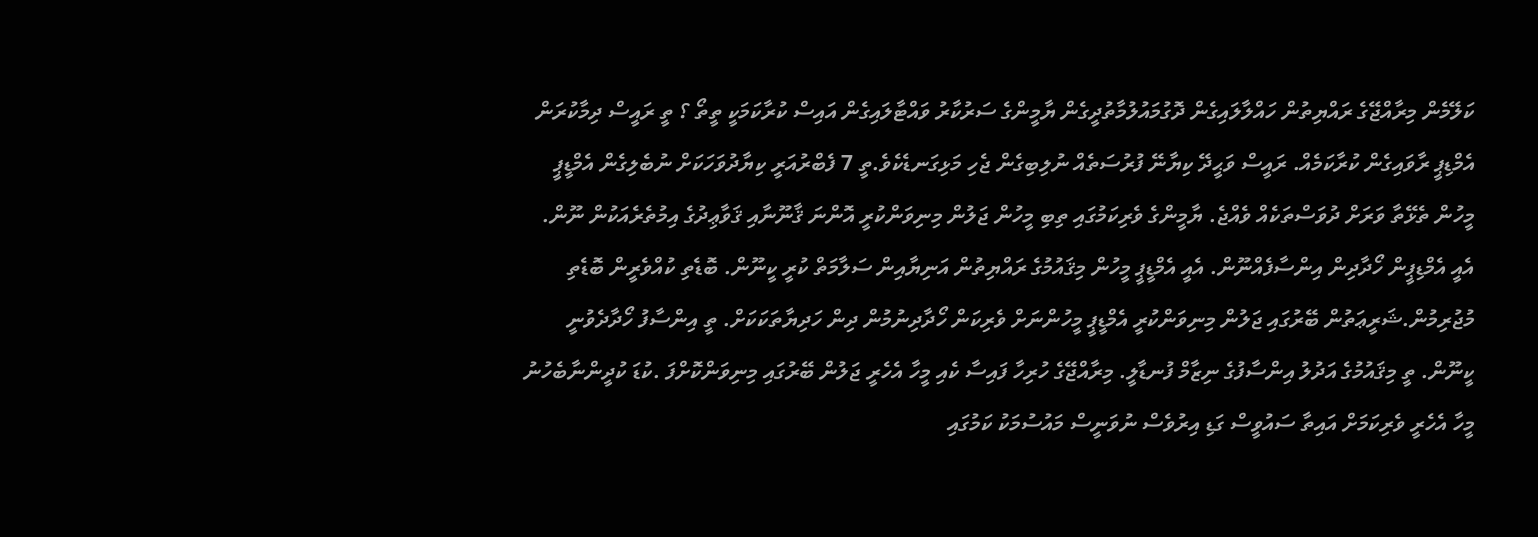ކަލޭމެން މިރާއްޖޭގެ ރައްޔިތުން ހައްލާލައިގެން ދޮގުމައުލުމާތުދީގެން ޔާމީންގެ ސަރުކާރު ވައްޓާލައިގެން އައިސް ކުރާކަމަކީ ތީތޯ ؟ ތީ ރައީސް ދިމާކުރަން އެމްޑިޕީ ރާވައިގެން ކުރާކަމެއް. ރައީސް ވަޙީދޭ ކިޔާނޭ ފުރުސަތެއް ނުލިބިގެން ޖެހި މަޅިގަނޑެކެވެ.ތީ 7 ފެބްރުއަރީ ކިޔާދުވަހަކަށް ނުބެލިގެން އެމްޑީޕީ މީހުން ތެޅޭތާ ވަރަށް ދުވަސްތަކެއް ވެއްޖެ. ޔާމީންގެ ވެރިކަމުގައި ތިބި މީހުން ޖަލުން މިނިވަންކުރީ އޮންނަ ޤާނޫނާއި ޤަވާޢިދުގެ އިމުތެރެއަކުން ނޫން. އެއީ އެމްޑިޕީން ހޯދާދިން އިންސާފެއްނޫން. އެއީ އެމްޑީޕީ މީހުން މިޤައުމުގެ ރައްޔިތުން އަނިޔާއިން ސަލާމަތް ކުރީ ކީނޫން. ބޮޑެތި ކުއްވެރީން ބޮޑެތި މުޖުރިމުން.ޝަރީޢަތުން ބޭރުގައި ޖަލުން މިނިވަންކުރީ އެމްޑީޕީ މީހުންނަށް ވެރިކަން ހޯދާދިނުމުން ދިން ހަދިޔާތަކަކަށް. ތީ އިންސާފު ހޯދާދެވުނީ ކީނޫން. ތީ މިޤައުމުގެ އަދުލު އިންސާފުގެ ނިޒާމް ފުނޑާލީ. މިރާއްޖޭގެ ހުރިހާ ފައިސާ ކެއި މީހާ އެހެރީ ޖަލުން ބޭރުގައި މިނިވަންކޮށްފަ .ކުޑަ ކުދީންނާބެހުނު މީހާ އެހެރީ ވެރިކަމަށް އައިތާ ސައުވީސް ގަޑި އިރުވެސް ނުވަނީސް މައުސުމަކު ކަމުގައި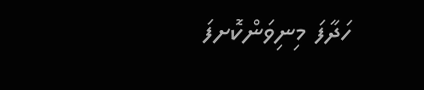ހަދާފަ މިނިވަންކޮށފަ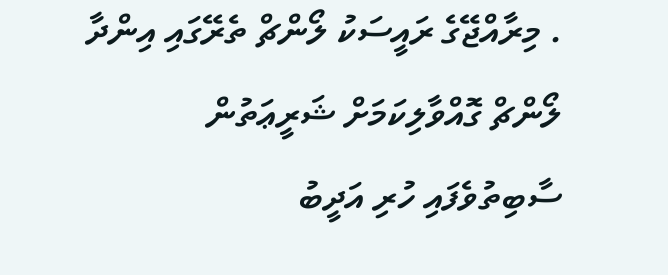. މިރާއްޖޭގެ ރައީސަކު ލޯންޗް ތެރޭގައި އިންދާ ލޯންޗް ގޮއްވާލިކަމަށް ޝަރީޢަތުން ސާބިތުވެފައި ހުރި އަދީބު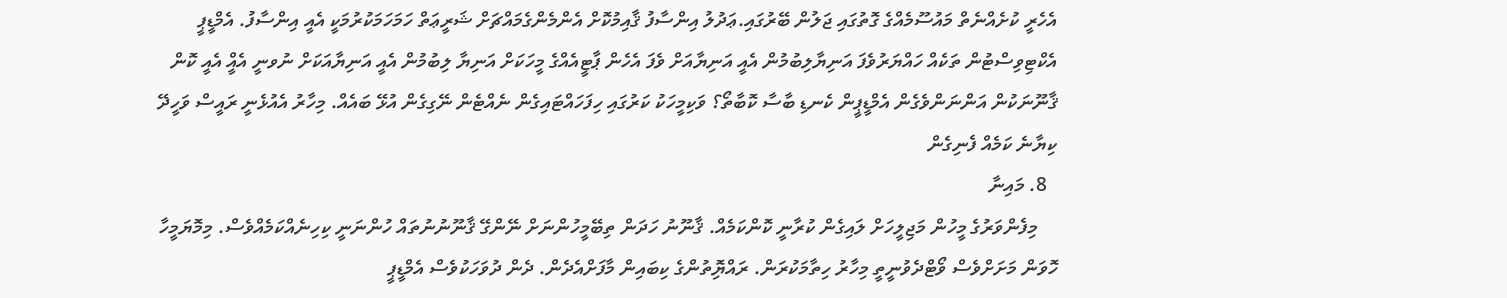އެހެރީ ކުށެއްނެތް މައުސޫމެއްގެ ގޮތުގައި ޖަލުން ބޭރުގައި.ޢަދުލު އިންސާފު ޤާއިމުކޮށް އެންމެންގެމައްޗަށް ޝަރީޢަތް ހަމަހަމަކުރުމަކީ އެއީ އިންސާފު. އެމްޑީޕީ އެކްޓިވިސްޓުން ތަކެއް ހައްޔަރުވެފަ އަނިޔާލިބުމުން އެއީ އަނިޔާއަށް ވެފަ އެހެން ޕާޓީއެއްގެ މީހަކަށް އަނިޔާ ލިބުމުން އެއީ އަނިޔާއަކަށް ނުވނީ އެއްީ އެއީ ކޮން ޤާނޫނަކުން އަންނަންވެގެން އެމްޑީޕީން ކެނޑި ބާސާ ކޮބާތޯ؟ ވަކިމީހަކު ކަރުގައި ހިފަހައްޓައިގެން ނެއްޓެން ނޭގިގެން އުޅޭ ބައެއް. މިހާރު އެއުޅެނީ ރައީސް ވަހީދޭ ކިޔާނެ ކަމެއް ފެނިގެން
  8. މައިނާ
    މިފެންވަރުގެ މީހުން މަޖިލީހަށް ލައިގެން ކުރާނީ ކޮންކަމެއް. ޤާނޫނު ހަދަން ތިބޭމީހުންނަށް ނޭންގޭ ޤާނޫނުނުތައް ހުންނަނީ ކިހިނެއްކަމެއްވެސް. މިމޮޔަމީހާ ހޮވަން މަށަށްވެސް ވޯޓްދެވުނީތީ މިހާރު ހިތާމަކުރަން. ރައްޔިޮތުންގެ ކިބައިން މާފަށްއެދެން. ދެން ދުވަހަކުވެސް އެމްޑީޕީ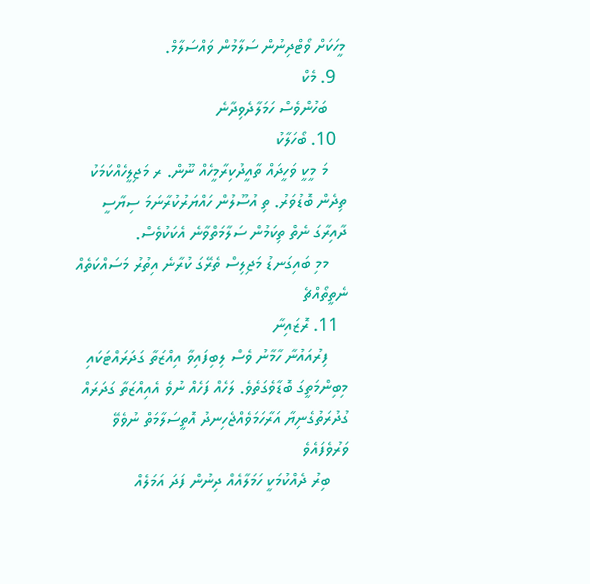މީހަކަށް ވޯޓްދިނުން ސަލާމުން ވައްސަލާމް.
  9. މެކް
    ބަހުންވެސް ހަމަލާދެވިދާނެ
  10. ބޯހަލާކު
    މަ މީކީ ވަހީދައް ތާއީދުކިރާމީހެއް ނޫން. ރ މަޖިލީހެއްކަމަކު ތިދެން ބޮޑުވަރު. ތި އުސޫލުން ހައްޔަރުކުރާނަމަ ސިޔާސީ ދާއިރާގަ ނެތް ތިކަމުން ސަލާމަތްވާނެ އެކަކުވެސް.
    މމި ބައިގަނޑު މަޖިލިސް ތެރޭގަ ކުރާނެ އިތުރު މަސައްކަތެއް ނެތީތޯއްޗެ
  11. ރޮޒައިނާ
    ފިރުއައުނާ ހާމާނު ވެސް ލިބިފައިވާ އިއްޒަތާ ގަދަރައްޓަކައި މިބިންމަތީގަ ބޮޑާވެގަތެވެ. ލަހެއް ފަހެއް ނުވެ އެއިއްޒަތާ ގަދަރައް ގުދުރަތުގެނިޔާ އަރާހަމަވެއްޖެހިނދު އޮތީސަލާމަތް ނުވެވޭ ވަރުވެފައެވެ
    ބިރު ދެއްކުމަކީ ހަމަލާއެއް ދިނުން ފަދަ އަމަލެއް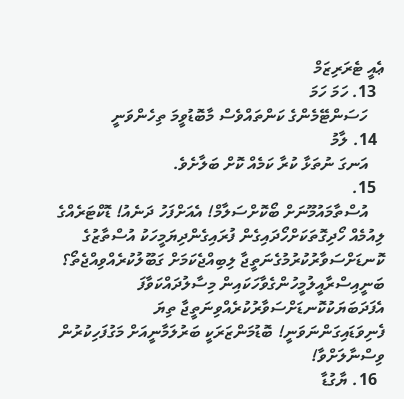ޢެއީ ޓެރަރިޒަމް
  13. ހަމަ ހަމަ
    ހަސަންޓޭމެންގެ ކަންތައްވެސް މާބޮޑުވީމަ ތިހެންވަނީ
  14. ލާމު
    އަނގަ ނުތަޅާ ކުރާ ކަމެއް ކޮށް ބަލާށެވެ.
  15.
    އުސްތާމައުމޫނަށް ބޯކޮށްސަލާމް! އެއަށްފަހު ދަނެއު! ޑޮކްޓަރެއްގެ ލިއުމެއް ހޯދިގޮތަކަށްހޯދައިގެން ފުރައިގެންދިޔަމީހަކު އުސްތާޒުގެ ކޮނޑަށްސަވާރުކުރުމުގެނަތީޖާ ލިބިއްޖެކަމަށް ގަބޫލުކުރެއްވިއްޖެތޯ؟ ބަނީއިސްރާއީލުމީހުންގެވާހަކައިން މިސާލުދައްކަވާފަ އެފަދަބަޔަކުކޮނޑަށްސަވާރުކުރެއްވިނަތީޖާ ތިޔަ ފެނިވަޑައިގަންނަވަނީ! ބޮޑުމަންޒަރަކީ ބަރުލަމާނީއަށް މަގުފަހިކުރުން ވިސްނާލަށްވާ!
  16. ޔާގުޑާ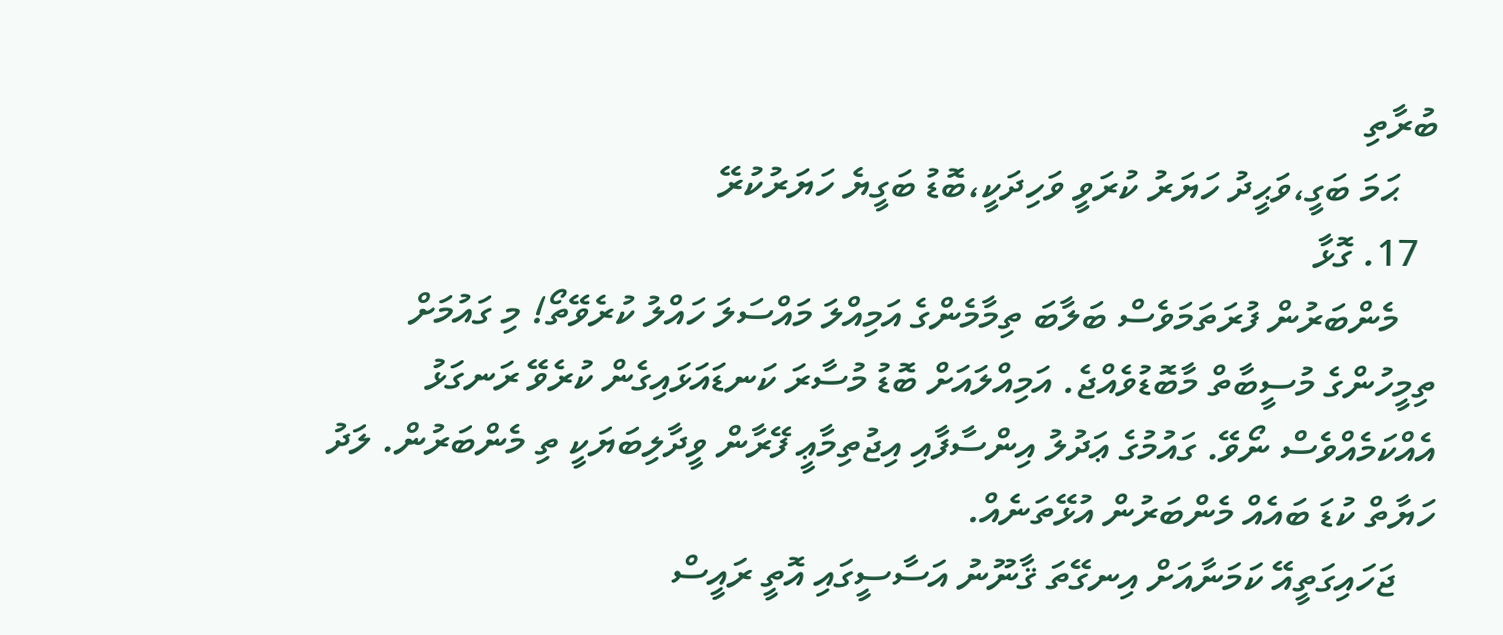ބުރާތި
    ޙަމަ ބަގީ،ވަޙީދު ހަޔަރު ކުރަވީ ވަހިދަކީ،ބޮޑު ބަގީޔެ ހަޔަރުކުރޭ
  17. ގޮޅާ
    މެންބަރުން ފުރަތަމަވެސް ބަލާބަ ތިމާމެންގެ އަމިއްލަ މައްސަލަ ހައްލު ކުރެވޭތޯ! މި ގައުމަށް ތިމީހުންގެ މުސީބާތް މާބޮޑުވެއްޖެ. އަމިއްލައަށް ބޮޑު މުސާރަ ކަނޑައަޅައިގެން ކުރެވޭ ރަނގަޅު އެއްކަމެއްވެސް ނޯވޭ. ގައުމުގެ ޢަދުލު އިންސާފާއި އިޖުތިމާޢީ ފޭރާން ވީދާލިބަޔަކީ ތި މެންބަރުން. ލަދު ހަޔާތް ކުޑަ ބައެއް މެންބަރުން އުޅޭތަނެއް.
    ޖަހައިގަތީއޭ ކަމަނާއަށް އިނގޭތަ ޤާނޫނު އަސާސީގައި އޮތީ ރައީސް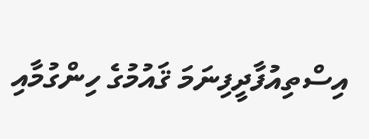އިސްތިއުފާދީފިނަމަ ޤައުމުގެ ހިންގުމާއި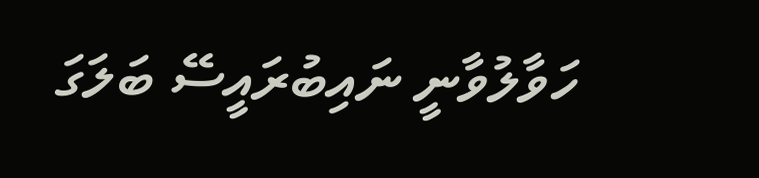ހަވާލުވާނީ ނައިބުރައީސޭ ބަލަގަ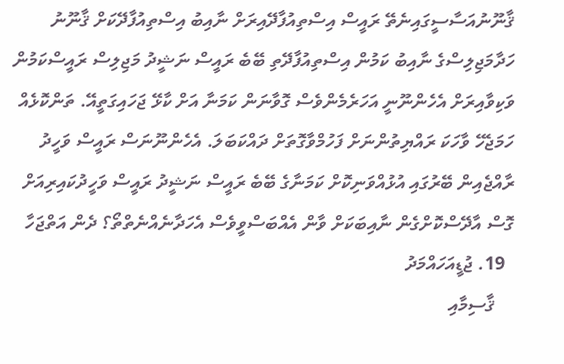ޤާނޫނުއަސާސީގައިނެތޭ ރައީސް އިސްތިއުފާދޭއިރަށް ނާއިބު އިސްތިއުފާދޭކަށް ޤާނޫނު ހަދާމަޖިލިސްގެ ނާއިބު ކަމުން އިސްތިއުފާދޭތި ބޭބެ ރައީސް ނަޝީދު މަޖިލިސް ރައީސްކަމުން ވަކިވާއިރަށް އެހެންނޫނީ އަހަރެމެންވެސް ގޮވާނަން ކަމަނާ އަށް ކާޅޭ ޖަހައިގަތީއޭ. ތަންކޮޅެއް ހަމަޖެހޭ ވާހަކަ ރައްޔިތުންނަށް ފަހުމްވާގޮތަށް ދައްކަބަލަ. އެހެންނޫނަސް ރައީސް ވަހީދު ރާއްޖެއިން ބޭރުގައި އުޅުއްވަނިކޮށް ކަމަނާގެ ބޭބެ ރައީސް ނަޝީދު ރައީސް ވަހީދުކައިރިއަށް ގޮސް އާދޭސްކޮށްގެން ނާއިބަކަށް ވާން އެއްބަސްވީވެސް އެހަދާނެއްނެތްތޯ؟ ދެން އަތްޖަހާ
  19. ޖުޑީއަހައްމަދު
    ޤާސިމާއި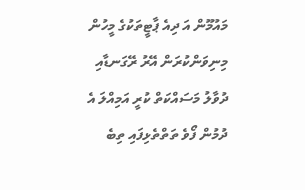މައުމޫން އަ ދިއެ ޕާޓީތަކުގެ މީހުން މިނިވަންކުރަން އޭރު ރޭގަނޑާއި ދުވާލު މަސައްކަތް ކުރީ އަމިއްލަ އެ ދުމުން ފޯވެ ތަތްތެޅިފައި ތިބެ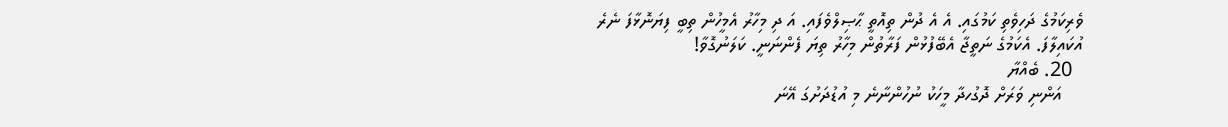ވެރިކަމުގެ ދަހިވެތި ކަމުގައި. އެ އެ ދުން ތިއޮތީ ޙާޞިލްވެފައި. އަ ދި މިހާރު އެމީހުން ތިބީ ފިޔަނޮޅާފަ ނެރެ އުކައިލާފަ. އެކަމުގެ ނަތީޖާ އެބޭފުޅުން ފަރާތުން މިހާރު ތިޔަ ފެންނަނީ. ކަލަނުގޮވާ!
  20. ބެއްޔާ
    އަންނި ވަރަށް ދޮގުހދާ މީހަކު ނުހުންނާނެ މި އުޑުދަށުގަ އޭނަ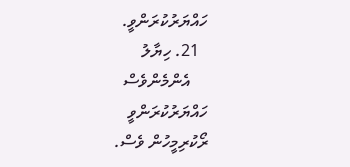ހައްޔަރުކުރަންވީ.
  21. ހިޔާލު
    އެންމެންވެސް ހައްޔަރުކުރަންވީ ރޯކުރިމީހުން ވެސް.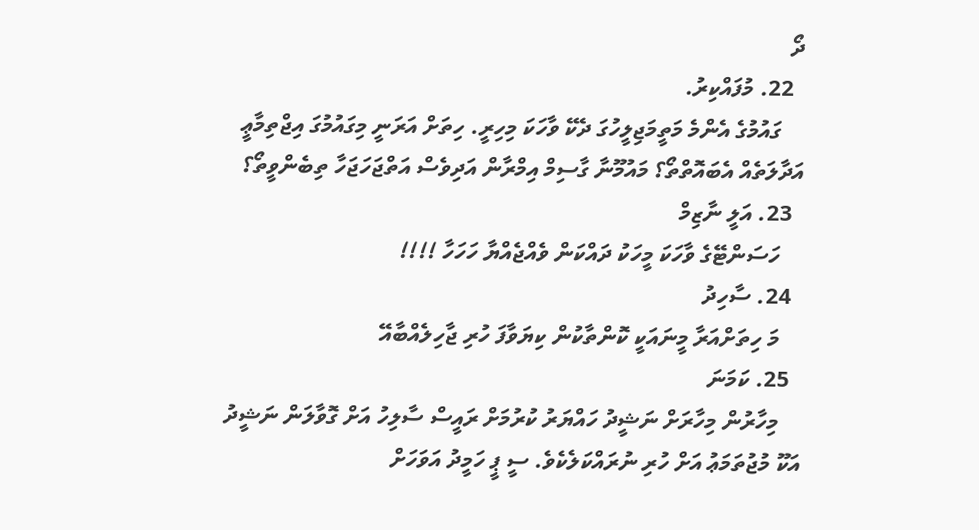ދޯ
  22. މުފައްކިރު.
    ގައުމުގެ އެންމެ މަތީމަޖިލީހުގަ ދެކޭ ވާހަކަ މިހިރީ. ހިތަށް އަރަނީ މިގައުމުގަ އިޖްތިމާޢީ އަދާލަތެއް އެބައޮތްތޯ؟ މައުމޫނާ ގާސިމް އިމްރާން އަދިވެސް އަތްޖަހަޖަހާ ތިބެންވީތޯ؟
  23. އަލީ ނާޒިމް
    ހަސަންޓޭގެ ވާހަކަ މީހަކު ދައްކަން ވެއްޖެއްޔާ ހަހަހާ !!!!
  24. ސާހިދު
    މަ ހިތަށްއަރާ މީނައަކީ ކޮންތާކުން ކިޔަވާފަ ހުރި ޖާހިލެއްބާއޭ
  25. ކަމަނަ
    މިހާރުން މިހާރަށް ނަޝީދު ހައްޔަރު ކުރުމަށް ރައީސް ސާލިހު އަށް ގޮވާލަން ނަޝީދު އަކޫ މުޖުތަމަޢު އަށް ހުރި ނުރައްކަލެކެވެ. ސީ ޕީ ހަމީދު އަވަހަށް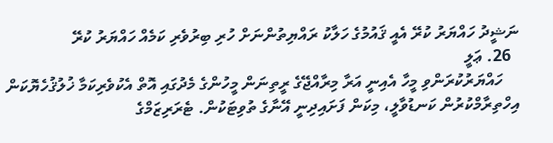ނަޝީދު ހައްޔަރު ކުރޭ އެއީ ޤައުމުގެ ހަލާކު ރައްޔިތުންނަށް ހުރި ބިރުވެރި ކަމެއް ހައްޔަރު ކުރޭ
  26. ޢަލީ
    ހައްޔަރުކުރަންވި މީހާ އެއިނީ އަރާ މިރާއްޖޭގެ ރީތިނަން މީހުންގެ މެދުގައި އޮތް އެކުވެރިކަމާ ޚުލުޤުހެޔޮކަން އިހްތިރާމްކުރުން ކަނޑުވާލީ، މިކަން ފަށައިދިނީ އޭނާގެ ތުވިޓަކުން. ޓެރަރިޒަމްގެ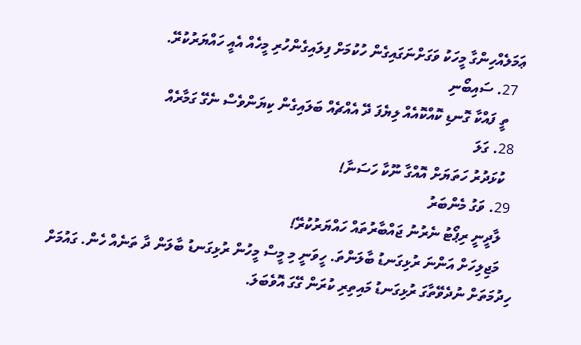ޢަމަލެއްހިންގާ މީހަކު ވަގަށްނަގައިގެން ހުކުމަށް ފިލައިގެންހުރި މީހެއް އެއީ ހައްޔަރުކުރޭ.
  27. ސައިބޯނި
    ތީ ފައްކާ ގޮނޑި ކޮއްކޮއެއް ލިޔެފަ ދޭ އެއްޗެއް ބަލައިގެން ކިޔަންވެސް ނެގޭ ގަމާރެއް
  28. ގަލަ
    ކުޅަދުރު ހަތަޔަށް އޮއްގާ ނޫކާ ހަސަނާ!
  29. ވަގު މެންބަރު
    ލާދީނީ ރިޕޯޓު ނެރުނު ޖައްބާރުތައް ހައްޔަރުކުރޭ!
    މަޖިލިހަށް އަންނަ ރުޅިގަނޑު ބާލަންތަ. ހީވަނީ މި މީސް މީހުން ރުޅިގަނޑު ބާލަން ދާ ތަނެއް ހެން. ގައުމަށް ހިދުމަތަށް ނުދެވޭތާގަ ރުޅިގަނޑު މައިތިރި ކުރަން ގޭގަ އޮވެބަލަ.